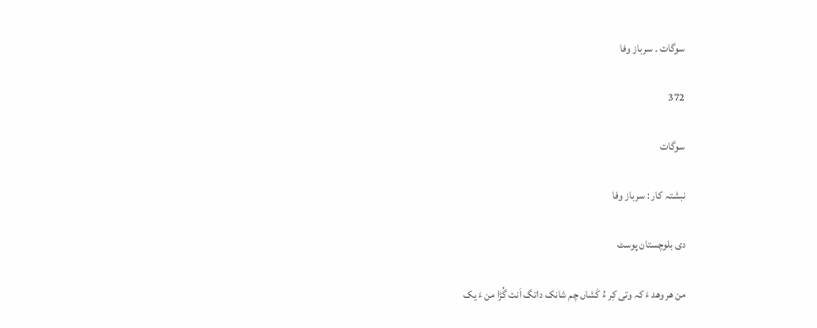سوگات ۔ سرباز وفا

372

سوگات

نبشتہ کار : سرباز وفا

دی بلوچستان پوسٹ

من ھر وھد ءَ کہ وتی کِر ءُ کَشاں چم شانک داتگ اَنت گُڑا من ءَ یک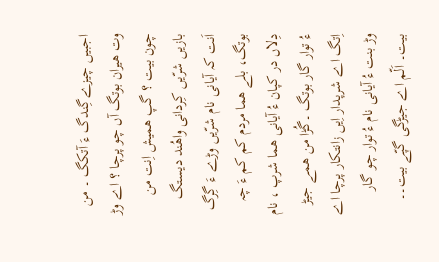اجبیں چیزےگِندگ ءَ آتکگ ۔ من وت ھیران بوتگ آں چو پرچا ؟ اے وڑ چون بیت ؟ گپ ھمیش اِنت من بازیں شرّیں کِردانی واھُند دیستگ اَنت کہ آیانی نام شرّیں وڑے ءَ گِرگ بوتگ، بلے ھما مردم کم کم ءَ چہ دِلاں در کپان ءُ آیانی ھما شرپ ، نام ءُ توار گار بوتگ ۔گُڑا من ھمے جیڑ اِتگ اے شرپدار اِیں زانتکار پرچا اے وڑ بنت ءُ آیانی نام ءُ توار چو گار بیت۔ اَلّم اے جیڑگی گپّے بیت۔۔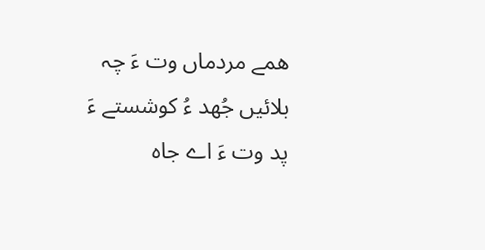ھمے مردماں وت ءَ چہ بلائیں جُھد ءُ کوشستے ءَ پد وت ءَ اے جاہ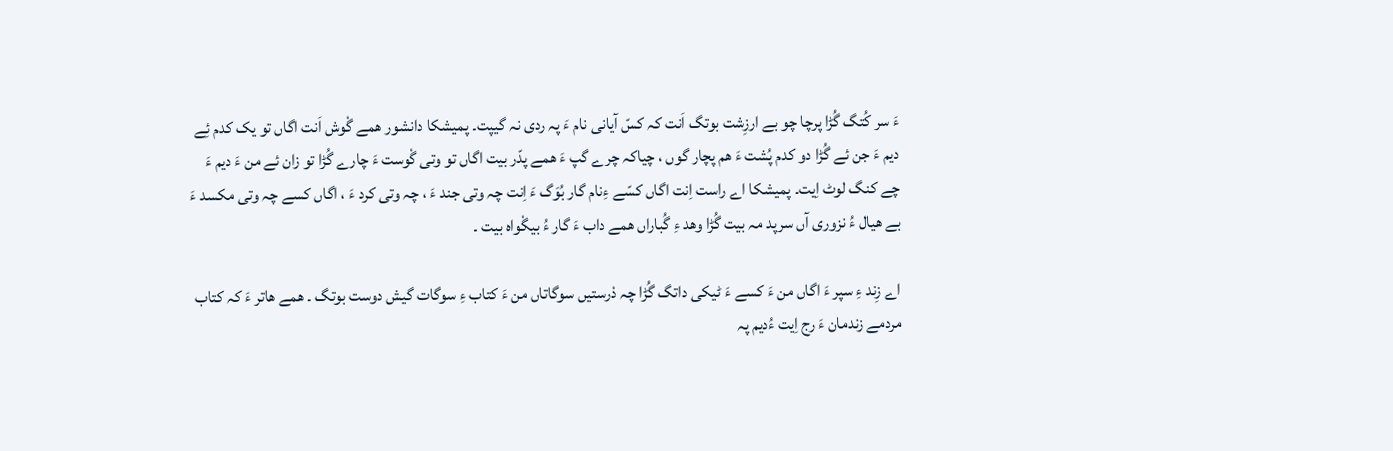ءَ سر کُتگ گُڑا پرچا چو بے ارزِشت بوتگ اَنت کہ کسّ آیانی نام ءَ پہ ردی نہ گیپت۔ پمیشکا دانشور ھمے گْوش اَنت اگاں تو یک کدم ئِے دیم ءَ جن ئے گُڑا دو کدم پُشت ءَ ھم پچار گوں ، چیاکہ چرے گپ ءَ ھمے پدّر بیت اگاں تو وتی گْوست ءَ چارے گُڑا تو زان ئے من ءَ دیم ءَ چے کنگ لوٹ اِیت۔ پمیشکا اے راست اِنت اگاں کسّے ءِنام گار بُوَگ ءَ اِنت چہ وتی جند ءَ ، چہ وتی کرد ءَ ، اگاں کسے چہ وتی مکسد ءَ بے ھیال ءُ نزوری آں سرپد مہ بیت گُڑا وھد ءِ گُباراں ھمے داب ءَ گار ءُ بیگْواہ بیت ۔

اے زِند ءِ سپر ءَ اگاں من ءَ کسے ءَ ٹیکی داتگ گُڑا چہ دْرستیں سوگاتاں من ءَ کتاب ءِ سوگات گیش دوست بوتگ ۔ ھمے ھاتر ءَ کہ کتاب مردمے زندمان ءَ رج اِیت ءُدیم پہ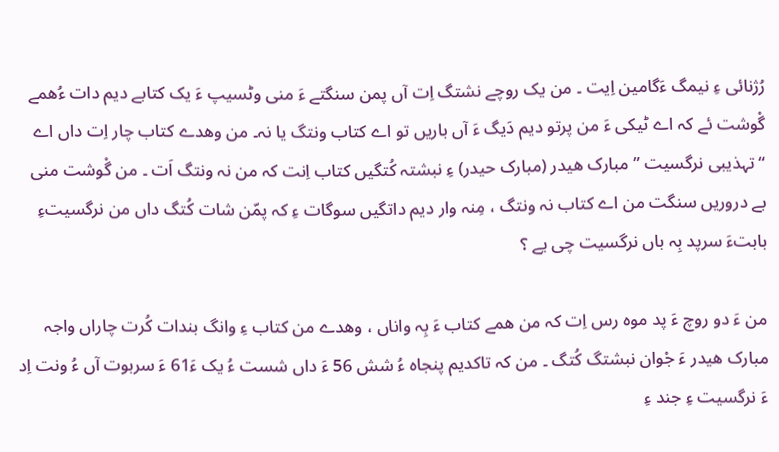رُژنائی ءِ نیمگ ءَگامین اِیت ۔ من یک روچے نشتگ اِت آں پمن سنگتے ءَ منی وٹسیپ ءَ یک کتابے دیم دات ءُھمے گْوشت ئے کہ اے ٹیکی ءَ من پرتو دیم دَیگ ءَ آں باریں تو اے کتاب ونتگ یا نہ۔ من وھدے کتاب چار اِت داں اے “تہذیبی نرگسیت ” مبارک ھیدر (مبارک حیدر) ءِ نبشتہ کُتگیں کتاب اِنت کہ من نہ ونتگ اَت ۔ من گْوشت منی بے دروریں سنگت من اے کتاب نہ ونتگ ، مِنہ وار دیم داتگیں سوگات ءِ کہ پمّن شات کُتگ داں من نرگسیتءِ بابتءَ سرپد بِہ باں نرگسیت چی یے ؟

من ءَ دو روچ ءَ پد موہ رس اِت کہ من ھمے کتاب ءَ بِہ واناں ، وھدے من کتاب ءِ وانگ بندات کُرت چاراں واجہ مبارک ھیدر ءَ جْوان نبشتگ کُتگ ۔ من کہ تاکدیم پنجاہ ءُ شش 56 ءَ داں شست ءُ یک ءَ61 ءَ سربوت آں ءُ ونت اِد ءَ نرگسیت ءِ جند ءِ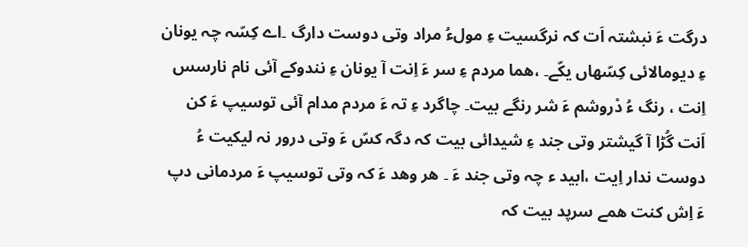درگت ءَ نبشتہ اَت کہ نرگسیت ءِ مولءُ مراد وتی دوست دارگ ۔اے کِسّہ چہ یونان ءِ دیومالائی کِسّھاں یکّے۔ ،ھما مردم ءِ سر ءَ اِنت آ یونان ءِ نندوکے آئی نام نارسس اِنت ، رنگ ءُ دْروشم ءَ شر رنگے بیت۔ چاگرد ءِ تہ ءَ مردم مدام آئی توسیپ ءَ کن اَنت گُڑا آ گیشتر وتی جند ءِ شیدائی بیت کہ دگہ کسّ ءَ وتی درور نہ لیکیت ءُ دوست ندار اِیت ،ابید ء چہ وتی جند ءَ ۔ ھر وھد ءَ کہ وتی توسیپ ءَ مردمانی دپ ءَ اِش کنت ھمے سرپد بیت کہ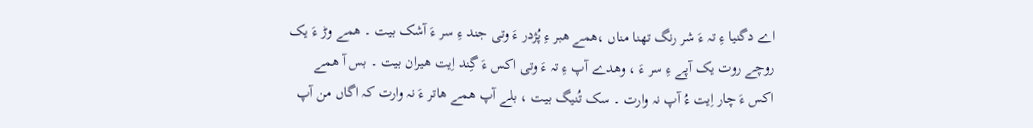اے دگنیا ءِ تہ ءَ شر رنگ تھنا مناں ،ھمے ھبر ءِ پُژدر ءَ وتی جند ءِ سر ءَ آشک بیت ۔ ھمے وڑ ءَ یک روچے روت یک آپے ءِ سر ءَ ، وھدے آپ ءِ تہ ءَ وتی اکس ءَ گِند اِیت ھیران بیت ۔ بس آ ھمے اکس ءَ چار اِیت ءُ آپ نہ وارت ۔ سک تُنیگ بیت ، بلے آپ ھمے ھاتر ءَ نہ وارت کہ اگاں من آپ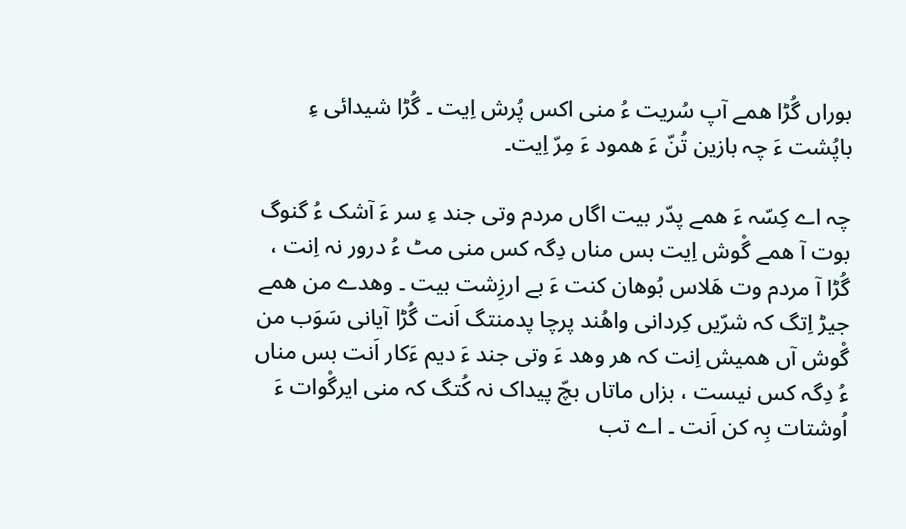بوراں گُڑا ھمے آپ سُریت ءُ منی اکس پُرش اِیت ۔ گُڑا شیدائی ءِ باپُشت ءَ چہ بازین تُنّ ءَ ھمود ءَ مِرّ اِیت۔

چہ اے کِسّہ ءَ ھمے پدّر بیت اگاں مردم وتی جند ءِ سر ءَ آشک ءُ گنوگ بوت آ ھمے گْوش اِیت بس مناں دِگہ کس منی مٹ ءُ درور نہ اِنت ، گُڑا آ مردم وت ھَلاس بُوھان کنت ءَ بے ارزِشت بیت ۔ وھدے من ھمے جیڑ اِتگ کہ شرّیں کِردانی واھُند پرچا پدمنتگ اَنت گُڑا آیانی سَوَب من گْوش آں ھمیش اِنت کہ ھر وھد ءَ وتی جند ءَ دیم ءَکار اَنت بس مناں ءُ دِگہ کس نیست ، بزاں ماتاں بچّ پیداک نہ کُتگ کہ منی ایرگْوات ءَ اُوشتات بِہ کن اَنت ۔ اے تب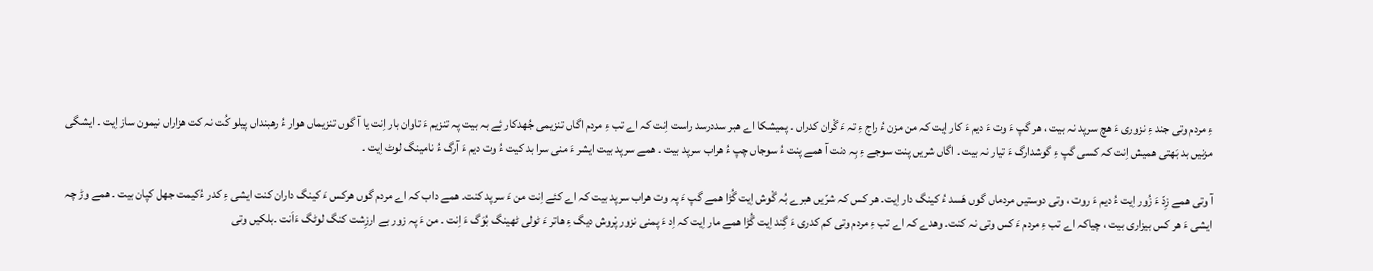ءِ مردم وتی جند ءِ نزوری ءَ ھچ سرپد نہ بیت ، ھر گپ ءَ وت ءَ دیم ءَ کار اِیت کہ من مزن ءُ راج ءِ تہ ءَ گْران کدراں ۔ پمیشکا اے ھبر سددرسد راست اِنت کہ اے تب ءِ مردم اگاں تنزیمی جُھدکار ئِے بہ بیت پہ تنزیم ءَ تاوان بار اِنت یا آ گوں تنزیماں ھوار ءُ رھبنداں پیلو کُت نہ کت ھزاراں نیمون ساز اِیت ۔ ایشگی مزنیں بد بَھتی ھمیش اِنت کہ کسی گپ ءِ گوشدارگ ءَ تیار نہ بیت ۔ اگاں شریں پنت سوجے ءِ بِہ دنت آ ھمے پنت ءُ سوجاں چپ ءُ ھراب سرپد بیت ۔ ھمے سرپد بیت ایشر ءَ منی سرا بد کیت ءُ وت دیم ءَ آرگ ءُ نامینگ لوٹ اِیت ۔

آ وتی ھمے زِدّ ءَ زُور اِیت ءُ دیم ءَ روت ، وتی دوستیں مردماں گوں ھَسد ءُ کینگ دار اِیت۔ ھر کس کہ شرّیں ھبرے بُہ گْوش اِیت گُڑا ھمے گپ ءَ پہ وت ھراب سرپد بیت کہ اے کئے اِنت من ءَ سرپد کنت۔ ھمے داب کہ اے مردم گوں ھرکس ءَ کینگ داران کنت ایشی ءِ کدر ءُکیمت جھل کپان بیت ۔ ھمے وڑ چہ ایشی ءَ ھر کس بیزاری بیت ، چیاکہ اے تب ءِ مردم ءَ کس وتی نہ کنت۔ وھدے کہ اے تب ءِ مردم وتی کم کدری ءَ گِند اِیت گُڑا ھمے مار اِیت کہ اِد ءَ پمنی نزور پْروش دیگ ءِ ھاتر ءَ ٹولی ٹھینگ بُوَگ ءَ اِنت ۔ من ءَ پہ زور بے ارزِشت کنگ لوٹگ ءَاَنت ۔بلکیں وتی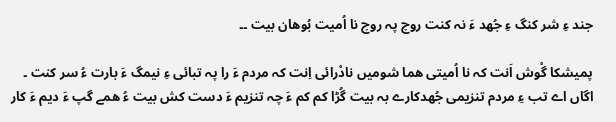جند ءِ شر کنگ ءِ جُھد ءَ نہ کنت روچ پہ روچ نا اُمیت بُوھان بیت ۔۔

پمیشکا گْوش اَنت کہ نا اُمیتی ھما شومیں نادْرائی اِنت کہ مردم ءَ را پہ تبائی ءِ نیمگ ءَ بارت ءُ سر کنت ۔ اگاں اے تب ءِ مردم تنزیمی جُھدکارے بہ بیت گُڑا کم کم ءَ چہ تنزیم ءَ دست کش بیت ءُ ھمے گپ ءَ دیم ءَ کار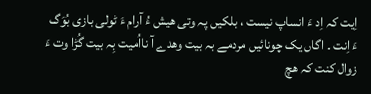اِیت کہ اِد ءَ انساپ نیست ، بلکیں پہ وتی ھیش ءُ آرام ءَ ٹولی بازی بُوَگ ءَ اِنت ۔ اگاں یک چونائیں مردمے بہ بیت وھدے آ نااُمیت بِہ بیت گُڑا وت ءَ زوال کنت کہ ھچ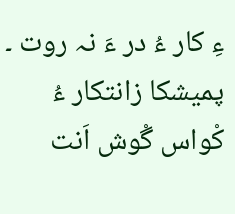ءِ کار ءُ در ءَ نہ روت ۔ پمیشکا زانتکار ءُ کْواس گْوش اَنت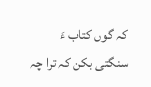کہ گوں کتاب ءَ سنگتی بکن کہ ترا چہ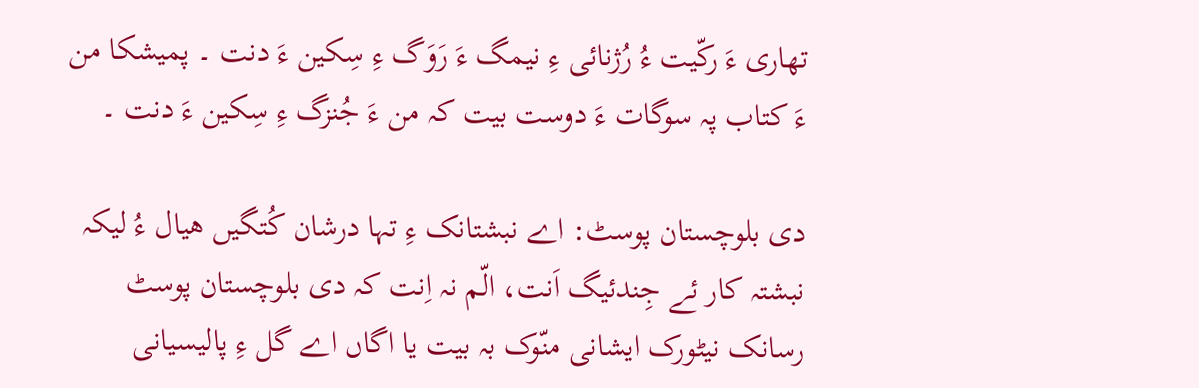تھاری ءَ رکّیت ءُ رُژنائی ءِ نیمگ ءَ رَوَگ ءِ سِکین ءَ دنت ۔ پمیشکا من ءَ کتاب پہ سوگات ءَ دوست بیت کہ من ءَ جُنزگ ءِ سِکین ءَ دنت ۔

دی بلوچستان پوسٹ: اے نبشتانک ءِ تہا درشان کُتگیں ھیال ءُ لیکہ نبشتہ کار ئے جِندئیگ اَنت، الّم نہ اِنت کہ دی بلوچستان پوسٹ رسانک نیٹورک ایشانی منّوک بہ بیت یا اگاں اے گل ءِ پالیسیانی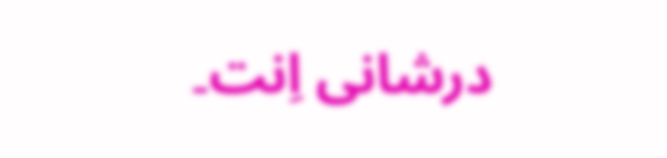درشانی اِنت۔